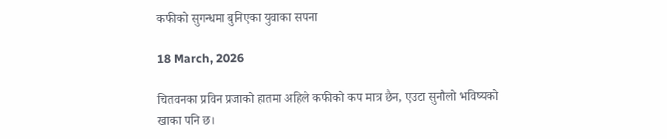कफीको सुगन्धमा बुनिएका युवाका सपना

18 March, 2026

चितवनका प्रविन प्रजाको हातमा अहिले कफीको कप मात्र छैन, एउटा सुनौलो भविष्यको खाका पनि छ।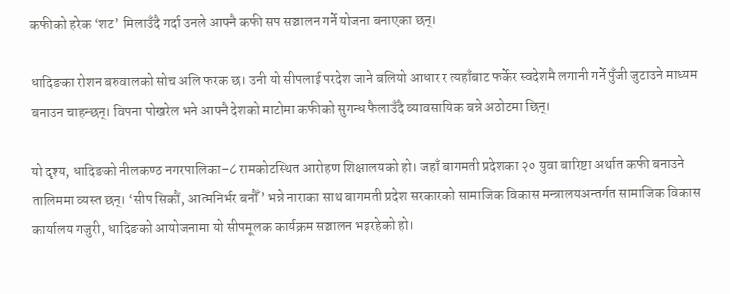कफीको हरेक ‘शट’ मिलाउँदै गर्दा उनले आफ्नै कफी सप सञ्चालन गर्ने योजना बनाएका छन्।

धादिङका रोशन बरुवालको सोच अलि फरक छ। उनी यो सीपलाई परदेश जाने बलियो आधार र त्यहाँबाट फर्केर स्वदेशमै लगानी गर्ने पुँजी जुटाउने माध्यम बनाउन चाहन्छन्। विपना पोखरेल भने आफ्नै देशको माटोमा कफीको सुगन्ध फैलाउँदै व्यावसायिक बन्ने अठोटमा छिन्।

यो दृश्य, धादिङको नीलकण्ठ नगरपालिका–८ रामकोटस्थित आरोहण शिक्षालयको हो। जहाँ बागमती प्रदेशका २० युवा बारिष्टा अर्थात कफी बनाउने तालिममा व्यस्त छन्। ‘सीप सिकौं, आत्मनिर्भर बनौँ’ भन्ने नाराका साथ बागमती प्रदेश सरकारको सामाजिक विकास मन्त्रालयअन्तर्गत सामाजिक विकास कार्यालय गजुरी, धादिङको आयोजनामा यो सीपमूलक कार्यक्रम सञ्चालन भइरहेको हो।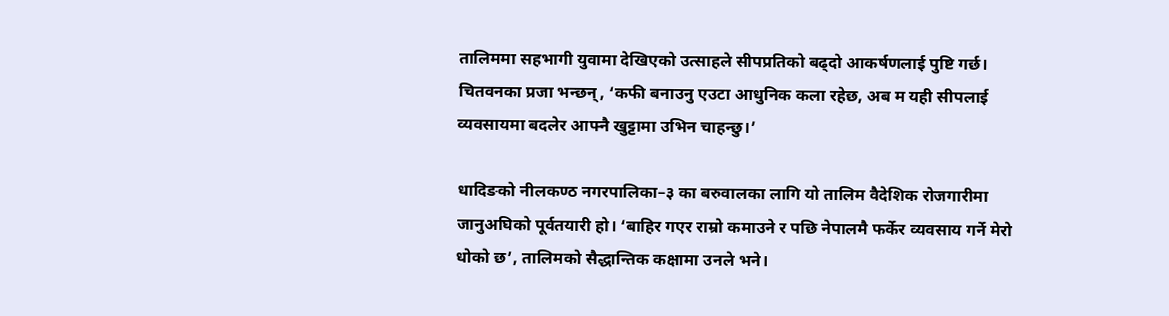तालिममा सहभागी युवामा देखिएको उत्साहले सीपप्रतिको बढ्दो आकर्षणलाई पुष्टि गर्छ। चितवनका प्रजा भन्छन्, ‘कफी बनाउनु एउटा आधुनिक कला रहेछ, अब म यही सीपलाई व्यवसायमा बदलेर आफ्नै खुट्टामा उभिन चाहन्छु।’

धादिङको नीलकण्ठ नगरपालिका–३ का बरुवालका लागि यो तालिम वैदेशिक रोजगारीमा जानुअघिको पूर्वतयारी हो। ‘बाहिर गएर राम्रो कमाउने र पछि नेपालमै फर्केर व्यवसाय गर्ने मेरो धोको छ’, तालिमको सैद्धान्तिक कक्षामा उनले भने।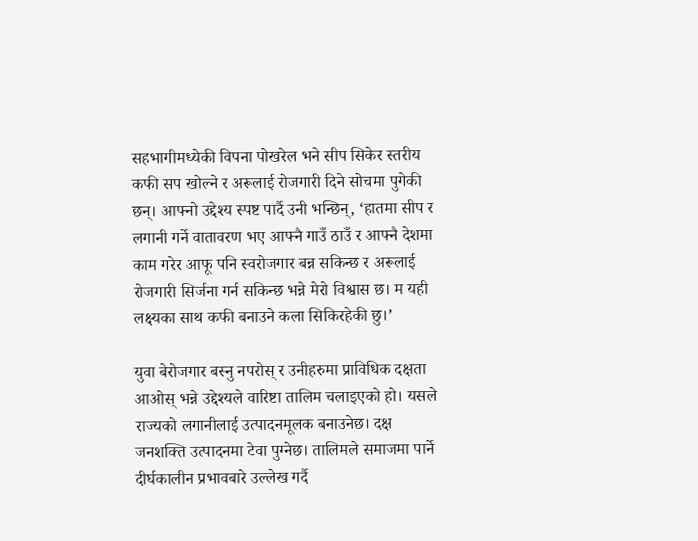सहभागीमध्येकी विपना पोखरेल भने सीप सिकेर स्तरीय कफी सप खोल्ने र अरूलाई रोजगारी दिने सोचमा पुगेकी छन्। आफ्नो उद्देश्य स्पष्ट पार्दै उनी भन्छिन्, ‘हातमा सीप र लगानी गर्ने वातावरण भए आफ्नै गाउँ ठाउँ र आफ्नै देशमा काम गरेर आफू पनि स्वरोजगार बन्न सकिन्छ र अरूलाई रोजगारी सिर्जना गर्न सकिन्छ भन्ने मेरो विश्वास छ। म यही लक्ष्यका साथ कफी बनाउने कला सिकिरहेकी छु।’

युवा बेरोजगार बस्नु नपरोस् र उनीहरुमा प्राविधिक दक्षता आओस् भन्ने उद्देश्यले वारिष्टा तालिम चलाइएको हो। यसले राज्यको लगानीलाई उत्पादनमूलक बनाउनेछ। दक्ष जनशक्ति उत्पादनमा टेवा पुग्नेछ। तालिमले समाजमा पार्ने दीर्घकालीन प्रभावबारे उल्लेख गर्दै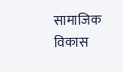सामाजिक विकास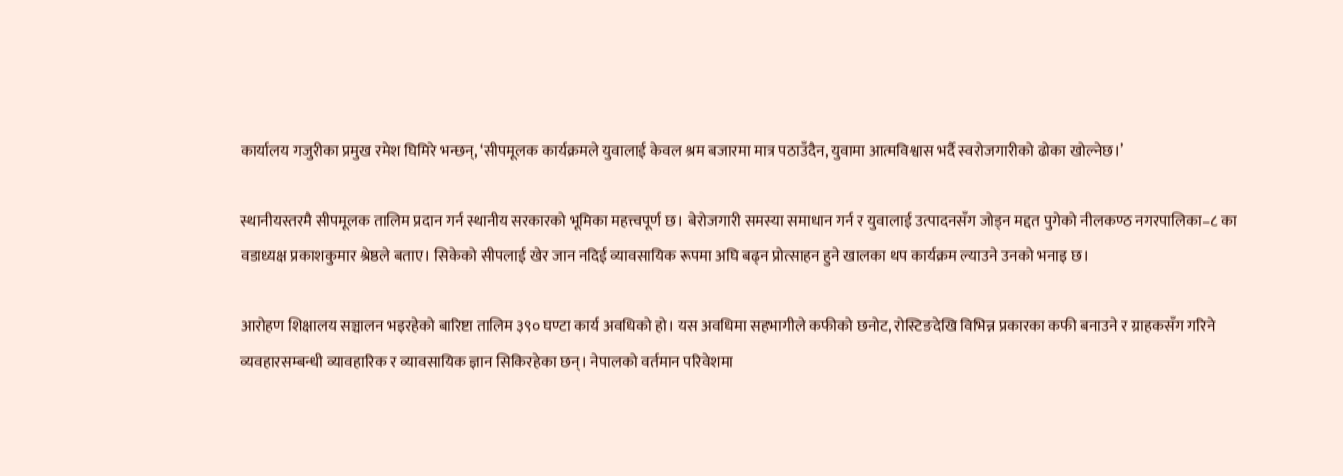कार्यालय गजुरीका प्रमुख रमेश घिमिरे भन्छन्, ‘सीपमूलक कार्यक्रमले युवालाई केवल श्रम बजारमा मात्र पठाउँदैन, युवामा आत्मविश्वास भर्दै स्वरोजगारीको ढोका खोल्नेछ।’

स्थानीयस्तरमै सीपमूलक तालिम प्रदान गर्न स्थानीय सरकारको भूमिका महत्त्वपूर्ण छ। बेरोजगारी समस्या समाधान गर्न र युवालाई उत्पादनसँग जोड्न मद्दत पुगेको नीलकण्ठ नगरपालिका–८ का वडाध्यक्ष प्रकाशकुमार श्रेष्ठले बताए। सिकेको सीपलाई खेर जान नदिई व्यावसायिक रूपमा अघि बढ्न प्रोत्साहन हुने खालका थप कार्यक्रम ल्याउने उनको भनाइ छ।

आरोहण शिक्षालय सञ्चालन भइरहेको बारिष्टा तालिम ३९० घण्टा कार्य अवधिको हो। यस अवधिमा सहभागीले कफीको छनोट, रोस्टिङदेखि विभिन्न प्रकारका कफी बनाउने र ग्राहकसँग गरिने व्यवहारसम्बन्धी व्यावहारिक र व्यावसायिक ज्ञान सिकिरहेका छन्। नेपालको वर्तमान परिवेशमा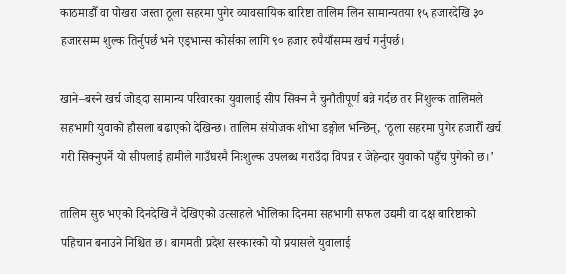काठमाडौँ वा पोखरा जस्ता ठूला सहरमा पुगेर व्यावसायिक बारिष्टा तालिम लिन सामान्यतया १५ हजारदेखि ३० हजारसम्म शुल्क तिर्नुपर्छ भने एड्भान्स कोर्सका लागि ९० हजार रुपैयाँसम्म खर्च गर्नुपर्छ।

खाने–बस्ने खर्च जोड्दा सामान्य परिवारका युवालाई सीप सिक्न नै चुनौतीपूर्ण बन्ने गर्दछ तर निशुल्क तालिमले सहभागी युवाको हौसला बढाएको देखिन्छ। तालिम संयोजक शोभा डङ्गोल भन्छिन्, ‘ठूला सहरमा पुगेर हजारौँ खर्च गरी सिक्नुपर्ने यो सीपलाई हामीले गाउँघरमै निःशुल्क उपलब्ध गराउँदा विपन्न र जेहेन्दार युवाको पहुँच पुगेको छ।’

तालिम सुरु भएको दिनदेखि नै देखिएको उत्साहले भोलिका दिनमा सहभागी सफल उद्यमी वा दक्ष बारिष्टाको पहिचान बनाउने निश्चित छ। बागमती प्रदेश सरकारको यो प्रयासले युवालाई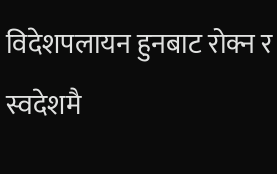विदेशपलायन हुनबाट रोक्न र स्वदेशमै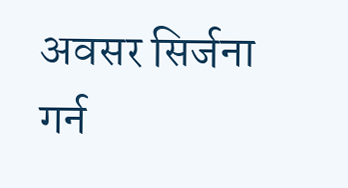अवसर सिर्जना गर्न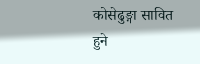कोसेढुङ्गा सावित हुने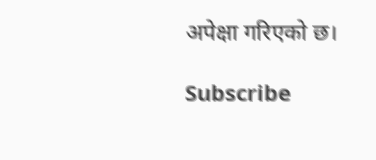अपेक्षा गरिएको छ।

Subscribe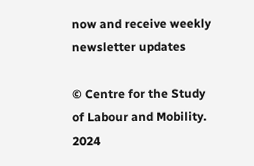now and receive weekly newsletter updates

© Centre for the Study of Labour and Mobility. 2024